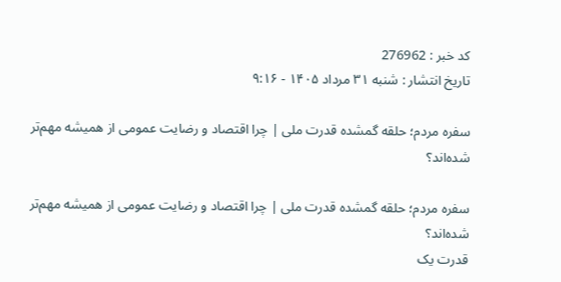کد خبر : 276962
تاریخ انتشار : شنبه ۳۱ مرداد ۱۴۰۵ - ۹:۱۶

سفره مردم؛ حلقه گمشده قدرت ملی | چرا اقتصاد و رضایت عمومی از همیشه مهم‌تر شده‌اند؟

سفره مردم؛ حلقه گمشده قدرت ملی | چرا اقتصاد و رضایت عمومی از همیشه مهم‌تر شده‌اند؟
قدرت یک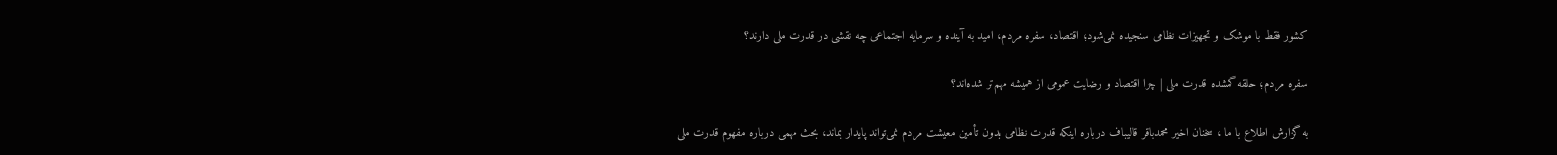کشور فقط با موشک و تجهیزات نظامی سنجیده نمی‌شود؛ اقتصاد، سفره مردم، امید به آینده و سرمایه اجتماعی چه نقشی در قدرت ملی دارند؟

سفره مردم؛ حلقه گمشده قدرت ملی | چرا اقتصاد و رضایت عمومی از همیشه مهم‌تر شده‌اند؟

به گزارش اطلاع با ما ، سخنان اخیر محمدباقر قالیباف درباره اینکه قدرت نظامی بدون تأمین معیشت مردم نمی‌تواند پایدار بماند، بحث مهمی درباره مفهوم قدرت ملی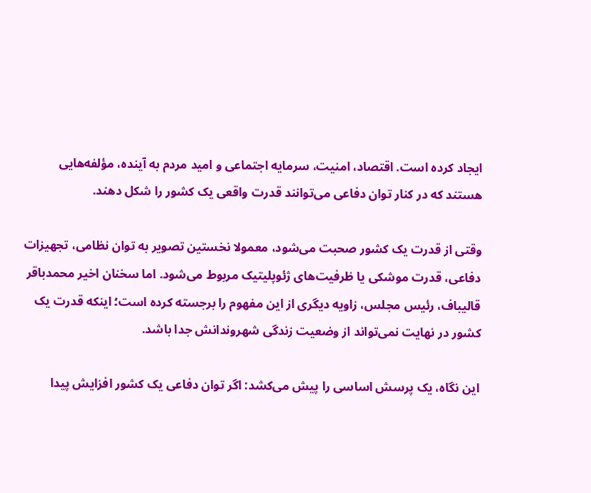ایجاد کرده است. اقتصاد، امنیت، سرمایه اجتماعی و امید مردم به آینده، مؤلفه‌هایی هستند که در کنار توان دفاعی می‌توانند قدرت واقعی یک کشور را شکل دهند.

وقتی از قدرت یک کشور صحبت می‌شود، معمولا نخستین تصویر به توان نظامی، تجهیزات دفاعی، قدرت موشکی یا ظرفیت‌های ژئوپلیتیک مربوط می‌شود. اما سخنان اخیر محمدباقر قالیباف، رئیس مجلس، زاویه دیگری از این مفهوم را برجسته کرده است؛ اینکه قدرت یک کشور در نهایت نمی‌تواند از وضعیت زندگی شهروندانش جدا باشد.

این نگاه، یک پرسش اساسی را پیش می‌کشد: اگر توان دفاعی یک کشور افزایش پیدا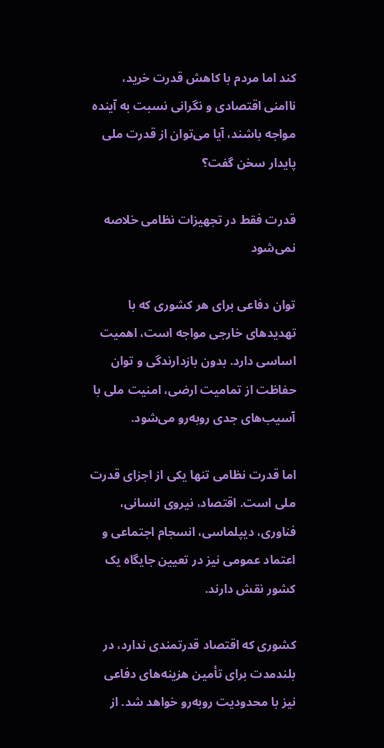کند اما مردم با کاهش قدرت خرید، ناامنی اقتصادی و نگرانی نسبت به آینده مواجه باشند، آیا می‌توان از قدرت ملی پایدار سخن گفت؟

قدرت فقط در تجهیزات نظامی خلاصه نمی‌شود

توان دفاعی برای هر کشوری که با تهدیدهای خارجی مواجه است، اهمیت اساسی دارد. بدون بازدارندگی و توان حفاظت از تمامیت ارضی، امنیت ملی با آسیب‌های جدی روبه‌رو می‌شود.

اما قدرت نظامی تنها یکی از اجزای قدرت ملی است. اقتصاد، نیروی انسانی، فناوری، دیپلماسی، انسجام اجتماعی و اعتماد عمومی نیز در تعیین جایگاه یک کشور نقش دارند.

کشوری که اقتصاد قدرتمندی ندارد، در بلندمدت برای تأمین هزینه‌های دفاعی نیز با محدودیت روبه‌رو خواهد شد. از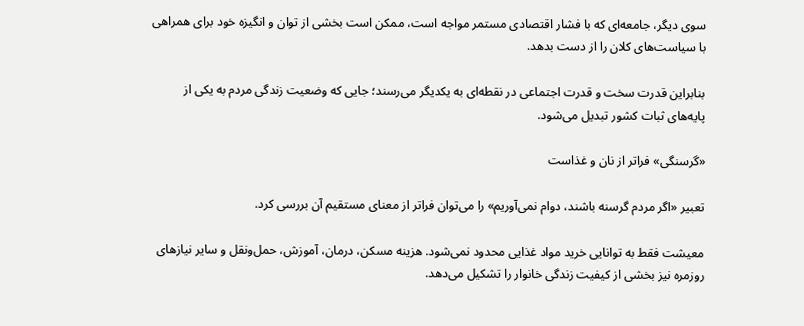سوی دیگر، جامعه‌ای که با فشار اقتصادی مستمر مواجه است، ممکن است بخشی از توان و انگیزه خود برای همراهی با سیاست‌های کلان را از دست بدهد.

بنابراین قدرت سخت و قدرت اجتماعی در نقطه‌ای به یکدیگر می‌رسند؛ جایی که وضعیت زندگی مردم به یکی از پایه‌های ثبات کشور تبدیل می‌شود.

«گرسنگی» فراتر از نان و غذاست

تعبیر «اگر مردم گرسنه باشند، دوام نمی‌آوریم» را می‌توان فراتر از معنای مستقیم آن بررسی کرد.

معیشت فقط به توانایی خرید مواد غذایی محدود نمی‌شود. هزینه مسکن، درمان، آموزش، حمل‌ونقل و سایر نیازهای روزمره نیز بخشی از کیفیت زندگی خانوار را تشکیل می‌دهد.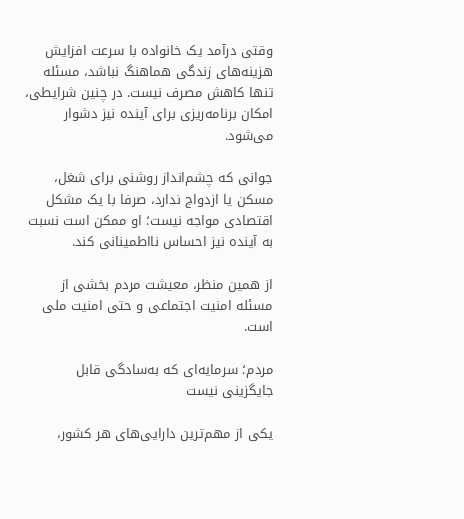وقتی درآمد یک خانواده با سرعت افزایش هزینه‌های زندگی هماهنگ نباشد، مسئله تنها کاهش مصرف نیست. در چنین شرایطی، امکان برنامه‌ریزی برای آینده نیز دشوار می‌شود.

جوانی که چشم‌انداز روشنی برای شغل، مسکن یا ازدواج ندارد، صرفا با یک مشکل اقتصادی مواجه نیست؛ او ممکن است نسبت به آینده نیز احساس نااطمینانی کند.

از همین منظر، معیشت مردم بخشی از مسئله امنیت اجتماعی و حتی امنیت ملی است.

مردم؛ سرمایه‌ای که به‌سادگی قابل جایگزینی نیست

یکی از مهم‌ترین دارایی‌های هر کشور،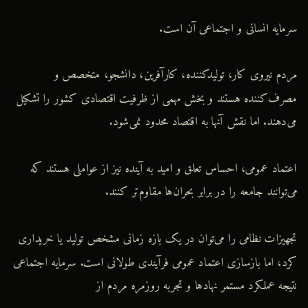سرمایه انسانی و اجتماعی آن است.

مردم نیروی کار، تولیدکننده، کارآفرین، دانشجو، متخصص و مصرف‌کننده هستند و بخش مهمی از ظرفیت اقتصادی کشور را تشکیل می‌دهند. اما نقش آنها به اقتصاد محدود نمی‌شود.

اعتماد عمومی، احساس تعلق و امید به آینده نیز از عواملی هستند که می‌توانند جامعه را در برابر بحران‌ها مقاوم‌تر کنند.

تجهیزات نظامی را می‌توان در یک بازه زمانی مشخص تولید یا خریداری کرد، اما بازسازی اعتماد عمومی فرآیندی طولانی است. سرمایه اجتماعی نتیجه عملکرد مستمر نهادها و تجربه روزمره مردم از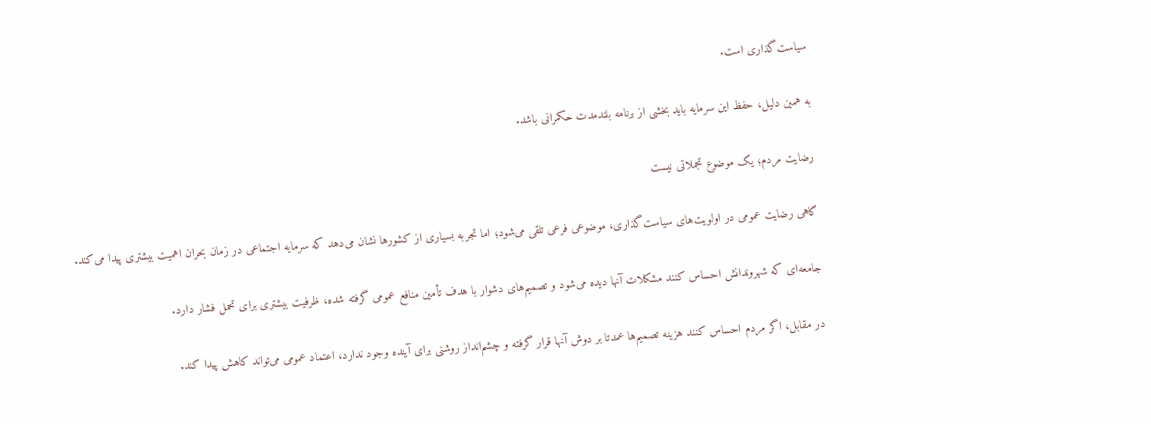سیاست‌گذاری است.

به همین دلیل، حفظ این سرمایه باید بخشی از برنامه بلندمدت حکمرانی باشد.

رضایت مردم؛ یک موضوع تجملاتی نیست

گاهی رضایت عمومی در اولویت‌های سیاست‌گذاری، موضوعی فرعی تلقی می‌شود؛ اما تجربه بسیاری از کشورها نشان می‌دهد که سرمایه اجتماعی در زمان بحران اهمیت بیشتری پیدا می‌کند.

جامعه‌ای که شهروندانش احساس کنند مشکلات آنها دیده می‌شود و تصمیم‌های دشوار با هدف تأمین منافع عمومی گرفته شده، ظرفیت بیشتری برای تحمل فشار دارد.

در مقابل، اگر مردم احساس کنند هزینه تصمیم‌ها عمدتا بر دوش آنها قرار گرفته و چشم‌انداز روشنی برای آینده وجود ندارد، اعتماد عمومی می‌تواند کاهش پیدا کند.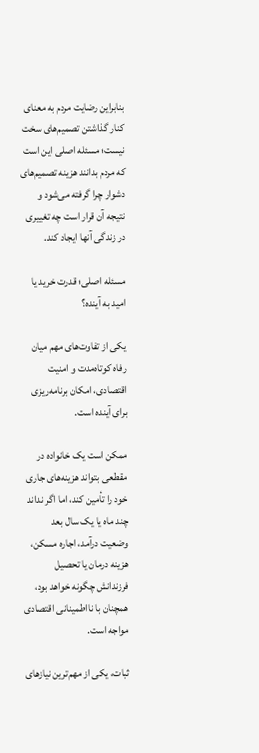بنابراین رضایت مردم به معنای کنار گذاشتن تصمیم‌های سخت نیست؛ مسئله اصلی این است که مردم بدانند هزینه تصمیم‌های دشوار چرا گرفته می‌شود و نتیجه آن قرار است چه تغییری در زندگی آنها ایجاد کند.

مسئله اصلی؛ قدرت خرید یا امید به آینده؟

یکی از تفاوت‌های مهم میان رفاه کوتاه‌مدت و امنیت اقتصادی، امکان برنامه‌ریزی برای آینده است.

ممکن است یک خانواده در مقطعی بتواند هزینه‌های جاری خود را تأمین کند، اما اگر نداند چند ماه یا یک سال بعد وضعیت درآمد، اجاره مسکن، هزینه درمان یا تحصیل فرزندانش چگونه خواهد بود، همچنان با نااطمینانی اقتصادی مواجه است.

ثبات، یکی از مهم‌ترین نیازهای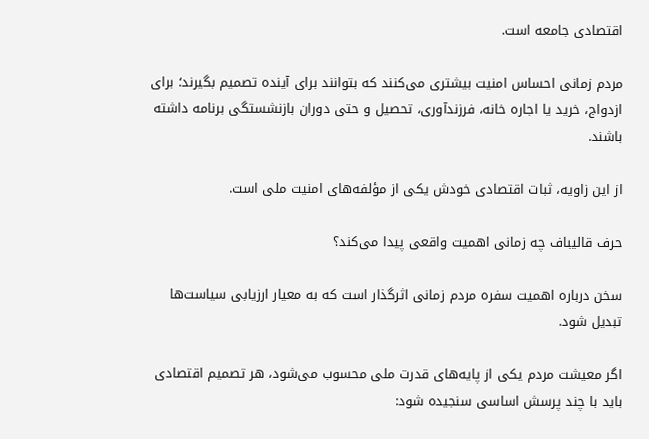اقتصادی جامعه است.

مردم زمانی احساس امنیت بیشتری می‌کنند که بتوانند برای آینده تصمیم بگیرند؛ برای ازدواج، خرید یا اجاره خانه، فرزندآوری، تحصیل و حتی دوران بازنشستگی برنامه داشته باشند.

از این زاویه، ثبات اقتصادی خودش یکی از مؤلفه‌های امنیت ملی است.

حرف قالیباف چه زمانی اهمیت واقعی پیدا می‌کند؟

سخن درباره اهمیت سفره مردم زمانی اثرگذار است که به معیار ارزیابی سیاست‌ها تبدیل شود.

اگر معیشت مردم یکی از پایه‌های قدرت ملی محسوب می‌شود، هر تصمیم اقتصادی باید با چند پرسش اساسی سنجیده شود: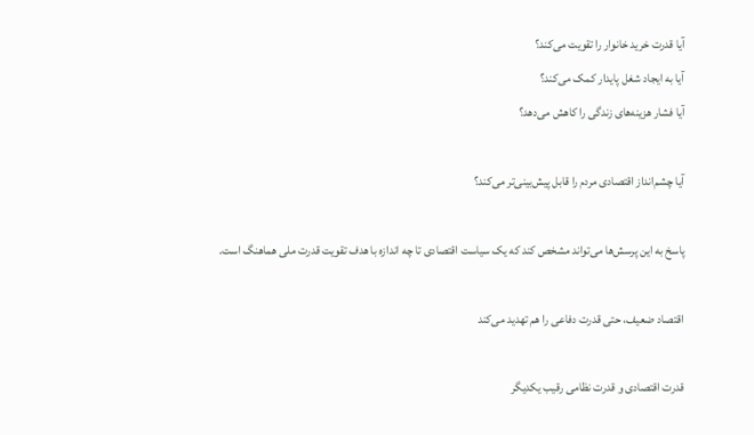آیا قدرت خرید خانوار را تقویت می‌کند؟
آیا به ایجاد شغل پایدار کمک می‌کند؟
آیا فشار هزینه‌های زندگی را کاهش می‌دهد؟

آیا چشم‌انداز اقتصادی مردم را قابل پیش‌بینی‌تر می‌کند؟

پاسخ به این پرسش‌ها می‌تواند مشخص کند که یک سیاست اقتصادی تا چه اندازه با هدف تقویت قدرت ملی هماهنگ است.

اقتصاد ضعیف، حتی قدرت دفاعی را هم تهدید می‌کند

قدرت اقتصادی و قدرت نظامی رقیب یکدیگر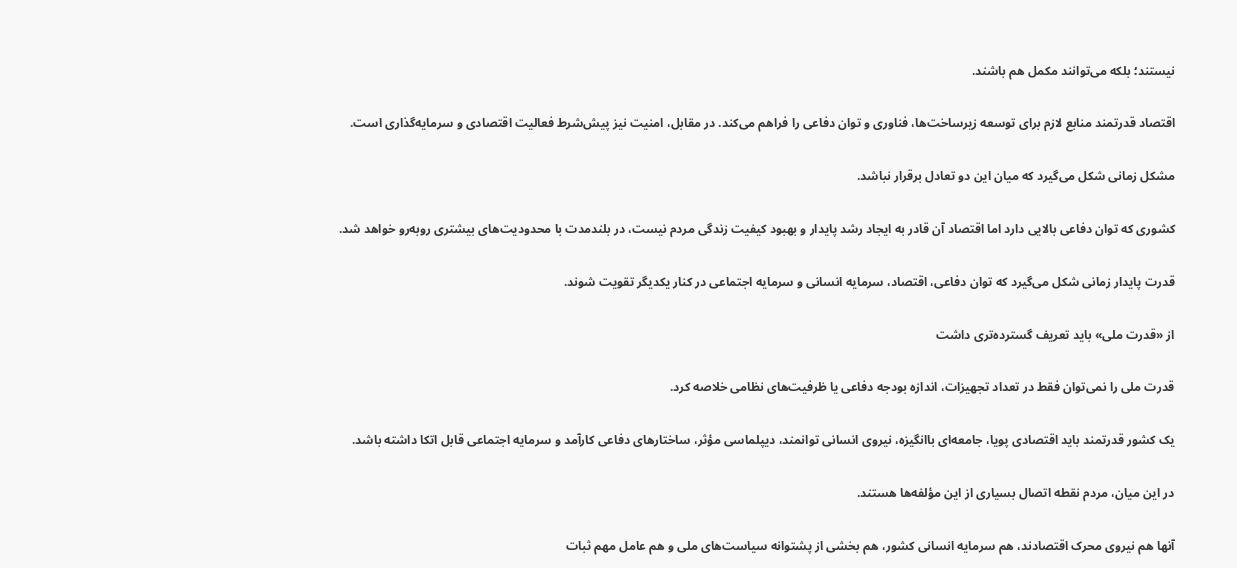نیستند؛ بلکه می‌توانند مکمل هم باشند.

اقتصاد قدرتمند منابع لازم برای توسعه زیرساخت‌ها، فناوری و توان دفاعی را فراهم می‌کند. در مقابل، امنیت نیز پیش‌شرط فعالیت اقتصادی و سرمایه‌گذاری است.

مشکل زمانی شکل می‌گیرد که میان این دو تعادل برقرار نباشد.

کشوری که توان دفاعی بالایی دارد اما اقتصاد آن قادر به ایجاد رشد پایدار و بهبود کیفیت زندگی مردم نیست، در بلندمدت با محدودیت‌های بیشتری روبه‌رو خواهد شد.

قدرت پایدار زمانی شکل می‌گیرد که توان دفاعی، اقتصاد، سرمایه انسانی و سرمایه اجتماعی در کنار یکدیگر تقویت شوند.

از «قدرت ملی» باید تعریف گسترده‌تری داشت

قدرت ملی را نمی‌توان فقط در تعداد تجهیزات، اندازه بودجه دفاعی یا ظرفیت‌های نظامی خلاصه کرد.

یک کشور قدرتمند باید اقتصادی پویا، جامعه‌ای باانگیزه، نیروی انسانی توانمند، دیپلماسی مؤثر، ساختارهای دفاعی کارآمد و سرمایه اجتماعی قابل اتکا داشته باشد.

در این میان، مردم نقطه اتصال بسیاری از این مؤلفه‌ها هستند.

آنها هم نیروی محرک اقتصادند، هم سرمایه انسانی کشور، هم بخشی از پشتوانه سیاست‌های ملی و هم عامل مهم ثبات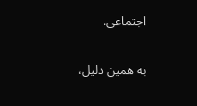اجتماعی.

به همین دلیل،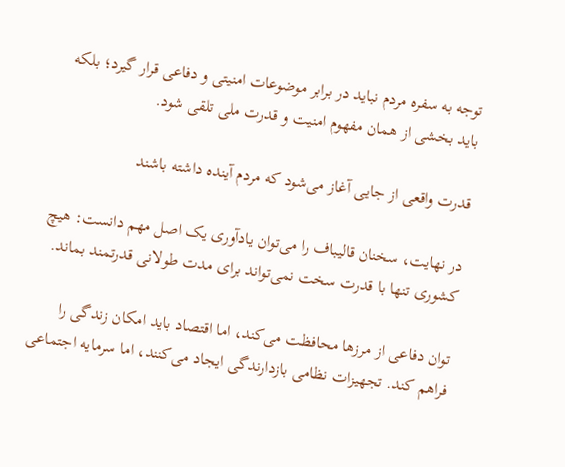توجه به سفره مردم نباید در برابر موضوعات امنیتی و دفاعی قرار گیرد؛ بلکه باید بخشی از همان مفهوم امنیت و قدرت ملی تلقی شود.

قدرت واقعی از جایی آغاز می‌شود که مردم آینده داشته باشند

در نهایت، سخنان قالیباف را می‌توان یادآوری یک اصل مهم دانست: هیچ کشوری تنها با قدرت سخت نمی‌تواند برای مدت طولانی قدرتمند بماند.

توان دفاعی از مرزها محافظت می‌کند، اما اقتصاد باید امکان زندگی را فراهم کند. تجهیزات نظامی بازدارندگی ایجاد می‌کنند، اما سرمایه اجتماعی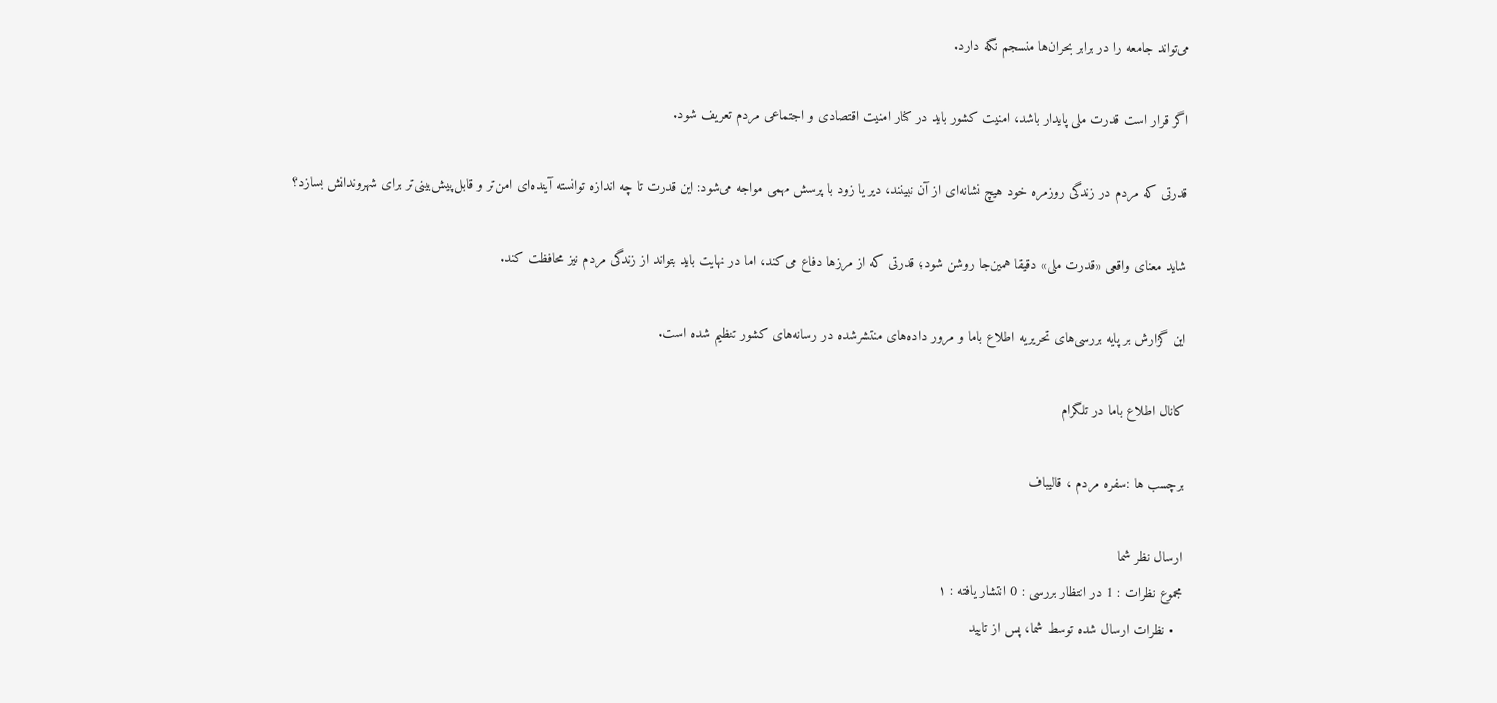می‌تواند جامعه را در برابر بحران‌ها منسجم نگه دارد.

اگر قرار است قدرت ملی پایدار باشد، امنیت کشور باید در کنار امنیت اقتصادی و اجتماعی مردم تعریف شود.

قدرتی که مردم در زندگی روزمره خود هیچ نشانه‌ای از آن نبینند، دیر یا زود با پرسش مهمی مواجه می‌شود: این قدرت تا چه اندازه توانسته آینده‌ای امن‌تر و قابل‌پیش‌بینی‌تر برای شهروندانش بسازد؟

شاید معنای واقعی «قدرت ملی» دقیقا همین‌جا روشن شود؛ قدرتی که از مرزها دفاع می‌کند، اما در نهایت باید بتواند از زندگی مردم نیز محافظت کند.

این گزارش بر پایه بررسی‌های تحریریه اطلاع باما و مرور داده‌های منتشرشده در رسانه‌های کشور تنظیم شده است.

کانال اطلاع باما در تلگرام

برچسب ها :سفره مردم ، قالیباف

ارسال نظر شما
مجموع نظرات : 1 در انتظار بررسی : 0 انتشار یافته : ۱
  • نظرات ارسال شده توسط شما، پس از تایید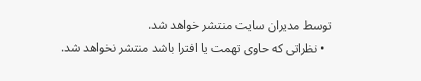توسط مدیران سایت منتشر خواهد شد.
  • نظراتی که حاوی تهمت یا افترا باشد منتشر نخواهد شد.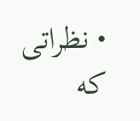• نظراتی که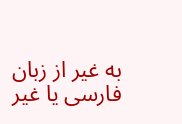به غیر از زبان فارسی یا غیر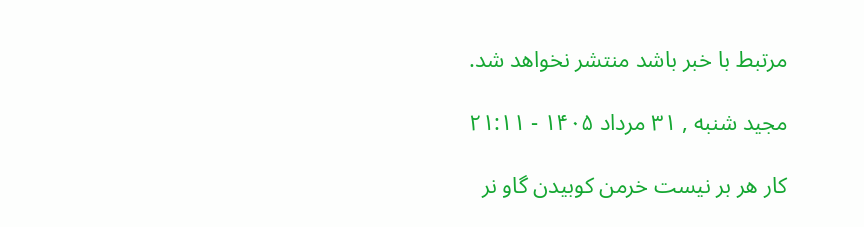مرتبط با خبر باشد منتشر نخواهد شد.

مجید شنبه , ۳۱ مرداد ۱۴۰۵ - ۲۱:۱۱

کار هر بر نیست خرمن کوبیدن گاو نر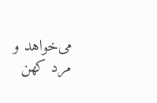می‌خواهد و مرد کهن